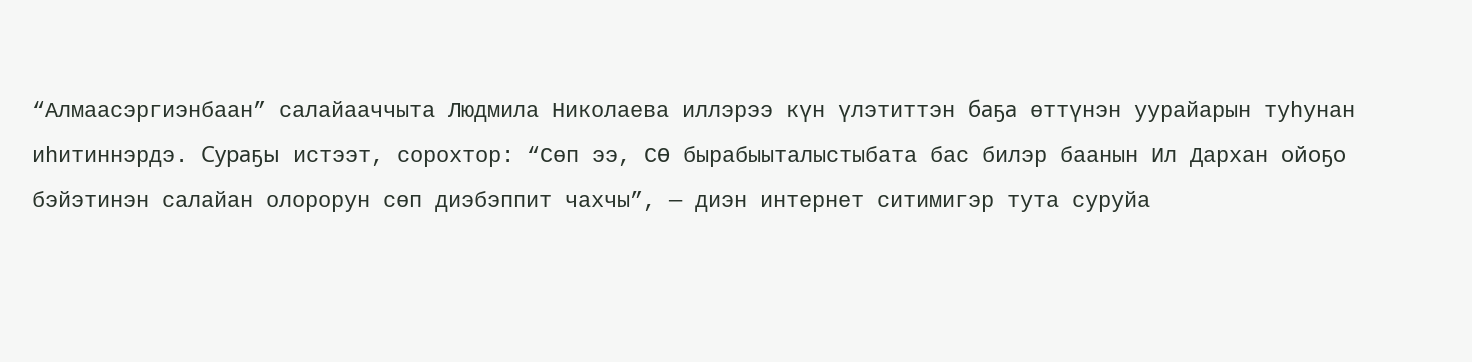“Алмаасэргиэнбаан” салайааччыта Людмила Николаева иллэрээ күн үлэтиттэн баҕа өттүнэн уурайарын туһунан иһитиннэрдэ. Сураҕы истээт, сорохтор: “Сөп ээ, СӨ бырабыыталыстыбата бас билэр баанын Ил Дархан ойоҕо бэйэтинэн салайан олорорун сөп диэбэппит чахчы”, — диэн интернет ситимигэр тута суруйа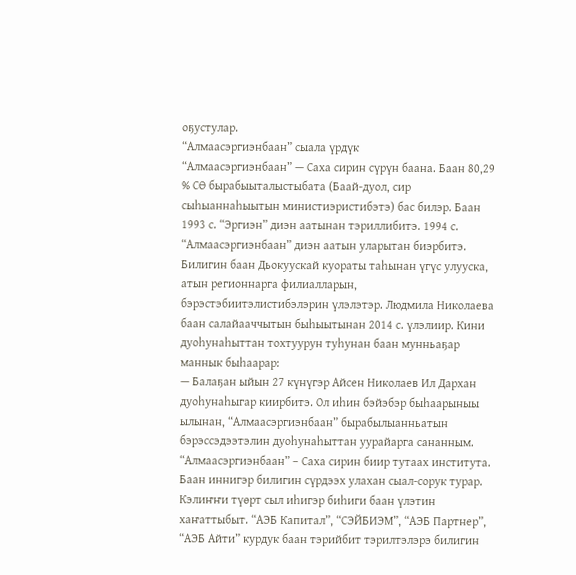оҕустулар.
“Алмаасэргиэнбаан” сыала үрдүк
“Алмаасэргиэнбаан” — Саха сирин сүрүн баана. Баан 80,29 % СӨ бырабыыталыстыбата (Баай-дуол, сир сыһыаннаһыытын министиэристибэтэ) бас билэр. Баан 1993 с. “Эргиэн” диэн аатынан тэриллибитэ. 1994 с. “Алмаасэргиэнбаан” диэн аатын уларытан биэрбитэ. Билигин баан Дьокуускай куораты таһынан үгүс улууска, атын регионнарга филиалларын, бэрэстэбиитэлистибэлэрин үлэлэтэр. Людмила Николаева баан салайааччытын быһыытынан 2014 с. үлэлиир. Кини дуоһунаһыттан тохтуурун туһунан баан мунньаҕар маннык быһаарар:
— Балаҕан ыйын 27 күнүгэр Айсен Николаев Ил Дархан дуоһунаһыгар киирбитэ. Ол иһин бэйэбэр быһаарыныы ылынан, “Алмаасэргиэнбаан” бырабылыанньатын бэрэссэдээтэлин дуоһунаһыттан уурайарга сананным. “Алмаасэргиэнбаан” – Саха сирин биир тутаах института. Баан иннигэр билигин сүрдээх улахан сыал-сорук турар. Кэлиҥҥи түөрт сыл иһигэр биһиги баан үлэтин хаҥаттыбыт. “АЭБ Капитал”, “СЭЙБИЭМ”, “АЭБ Партнер”, “АЭБ Айти” курдук баан тэрийбит тэрилтэлэрэ билигин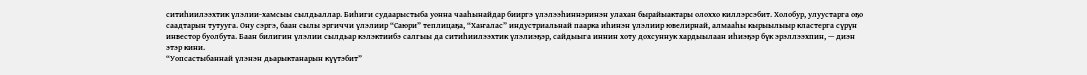ситиһиилээхтик үлэлии-хамсыы сылдьаллар. Биһиги судаарыстыба уонна чааһынайдар бииргэ үлэлээһиннэринэн улахан бырайыактары олоххо киллэрсэбит. Холобур, улуустарга оҕо саадтарын тутууга. Ону сэргэ, баан сылы эргиччи үлэлиир “Саюри” теплицаҕа, “Хаҥалас” индустриальнай паарка иһинэн үлэлиир ювелирнай, алмааһы кырыылыыр кластерга сүрүн инвестор буолбута. Баан билигин үлэлии сылдьар кэлэктиибэ салгыы да ситиһиилээхтик үлэлиэҕэр, сайдыыга иннин хоту дохсуннук хардыылаан иһиэҕэр бүк эрэллээхпин, — диэн этэр кини.
“Уопсастыбаннай үлэнэн дьарыктанарын күүтэбит”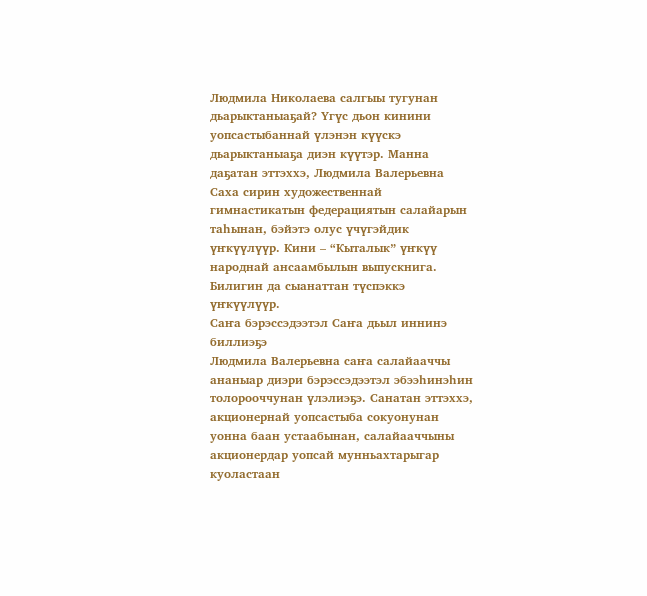Людмила Николаева салгыы тугунан дьарыктаныаҕай? Үгүс дьон кинини уопсастыбаннай үлэнэн күүскэ дьарыктаныаҕа диэн күүтэр. Манна даҕатан эттэххэ, Людмила Валерьевна Саха сирин художественнай гимнастикатын федерациятын салайарын таһынан, бэйэтэ олус үчүгэйдик үҥкүүлүүр. Кини – “Кыталык” үҥкүү народнай ансаамбылын выпускнига. Билигин да сыанаттан түспэккэ үҥкүүлүүр.
Саҥа бэрэссэдээтэл Саҥа дьыл иннинэ биллиэҕэ
Людмила Валерьевна саҥа салайааччы ананыар диэри бэрэссэдээтэл эбээһинэһин толорооччунан үлэлиэҕэ. Санатан эттэххэ, акционернай уопсастыба сокуонунан уонна баан устаабынан, салайааччыны акционердар уопсай мунньахтарыгар куоластаан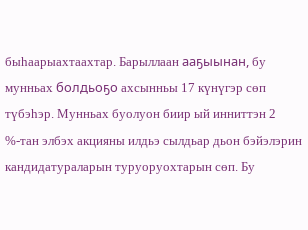быһаарыахтаахтар. Барыллаан ааҕыынан, бу мунньах болдьоҕо ахсынньы 17 күнүгэр сөп түбэһэр. Мунньах буолуон биир ый инниттэн 2 %-тан элбэх акцияны илдьэ сылдьар дьон бэйэлэрин кандидатураларын туруоруохтарын сөп. Бу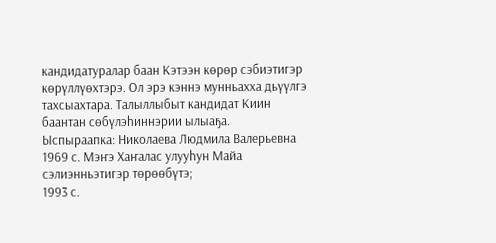кандидатуралар баан Кэтээн көрөр сэбиэтигэр көрүллүөхтэрэ. Ол эрэ кэннэ мунньахха дьүүлгэ тахсыахтара. Талыллыбыт кандидат Киин баантан сөбүлэһиннэрии ылыаҕа.
Ыспыраапка: Николаева Людмила Валерьевна
1969 с. Мэҥэ Хаҥалас улууһун Майа сэлиэнньэтигэр төрөөбүтэ;
1993 с.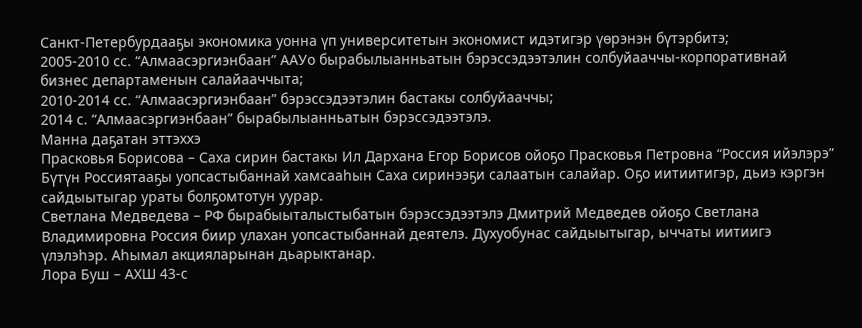Санкт-Петербурдааҕы экономика уонна үп университетын экономист идэтигэр үөрэнэн бүтэрбитэ;
2005-2010 сс. “Алмаасэргиэнбаан” ААУо бырабылыанньатын бэрэссэдээтэлин солбуйааччы-корпоративнай бизнес департаменын салайааччыта;
2010-2014 сс. “Алмаасэргиэнбаан” бэрэссэдээтэлин бастакы солбуйааччы;
2014 с. “Алмаасэргиэнбаан” бырабылыанньатын бэрэссэдээтэлэ.
Манна даҕатан эттэххэ
Прасковья Борисова – Саха сирин бастакы Ил Дархана Егор Борисов ойоҕо Прасковья Петровна “Россия ийэлэрэ” Бүтүн Россиятааҕы уопсастыбаннай хамсааһын Саха сиринээҕи салаатын салайар. Оҕо иитиитигэр, дьиэ кэргэн сайдыытыгар ураты болҕомтотун уурар.
Светлана Медведева – РФ бырабыыталыстыбатын бэрэссэдээтэлэ Дмитрий Медведев ойоҕо Светлана Владимировна Россия биир улахан уопсастыбаннай деятелэ. Духуобунас сайдыытыгар, ыччаты иитиигэ үлэлэһэр. Аһымал акцияларынан дьарыктанар.
Лора Буш – АХШ 43-с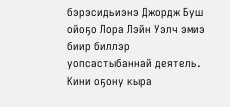бэрэсидьиэнэ Джордж Буш ойоҕо Лора Лэйн Уэлч эмиэ биир биллэр уопсастыбаннай деятель. Кини оҕону кыра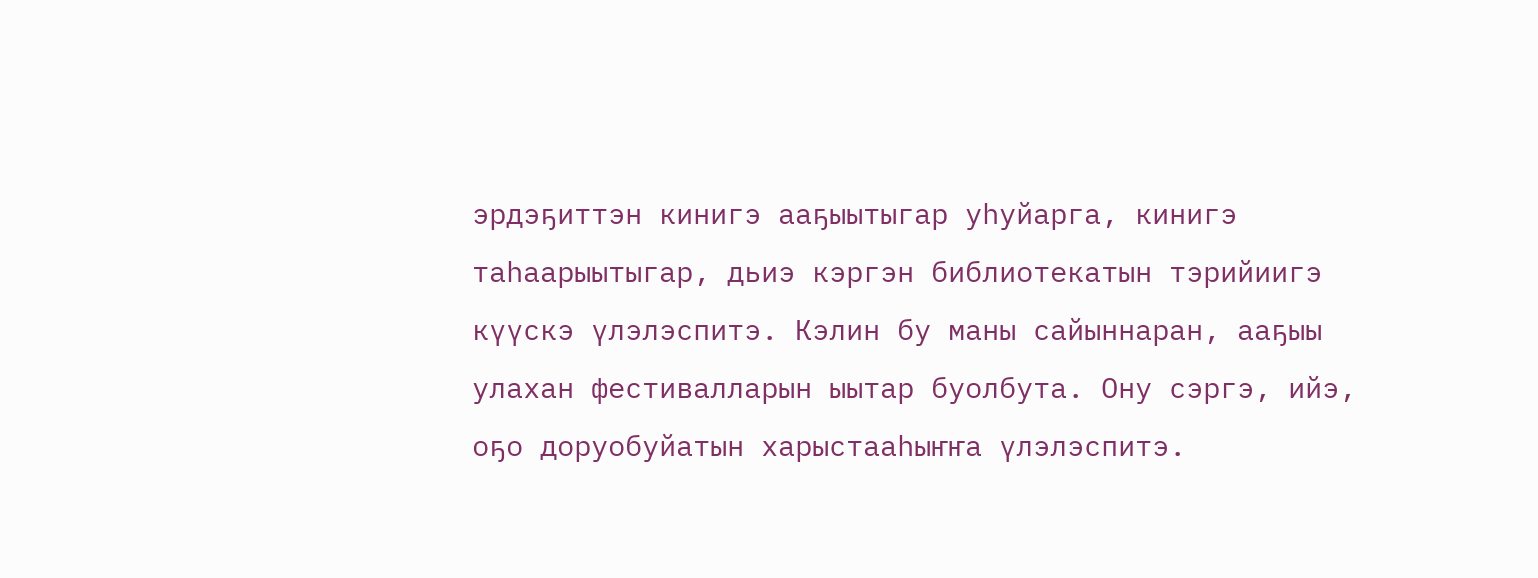эрдэҕиттэн кинигэ ааҕыытыгар уһуйарга, кинигэ таһаарыытыгар, дьиэ кэргэн библиотекатын тэрийиигэ күүскэ үлэлэспитэ. Кэлин бу маны сайыннаран, ааҕыы улахан фестивалларын ыытар буолбута. Ону сэргэ, ийэ, оҕо доруобуйатын харыстааһыҥҥа үлэлэспитэ.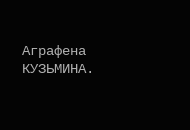Аграфена КУЗЬМИНА.